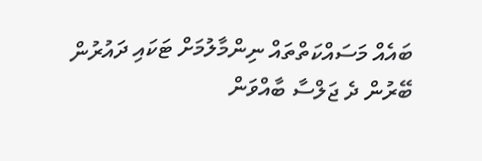ބައެއް މަސައްކަތްތައް ނިންމާލުމަށް ޓަކައި ދައުރުން ބޭރުން ދެ ޖަލްސާ ބާއްވަން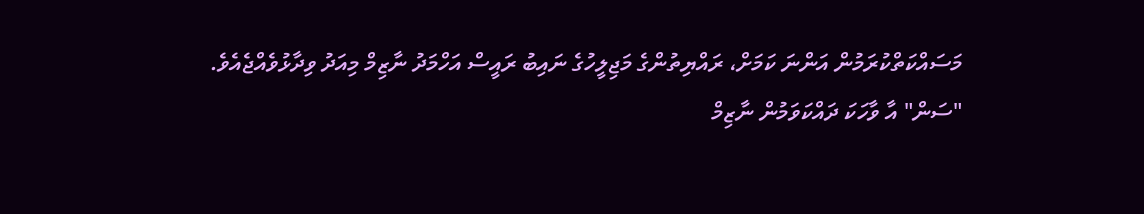މަސައްކަތްކުރަމުން އަންނަ ކަމަށް، ރައްޔިތުންގެ މަޖިލީހުގެ ނައިބު ރައީސް އަހްމަދު ނާޒިމް މިއަދު ވިދާޅުވެއްޖެއެވެ.
"ސަން" އާ ވާހަކަ ދައްކަވަމުން ނާޒިމް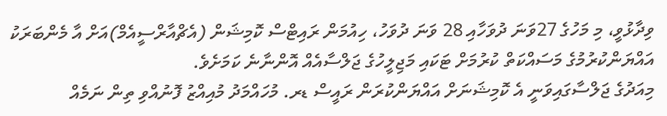ވިދާޅުވީ، މި މަހުގެ 27ވަނަ ދުވަހާއި 28 ވަނަ ދުވަހު، ހިއުމަން ރައިޓްސް ކޮމިޝަން (އެޗްއާރްސީއެމް)އަށް އާ މެންބަރަކު އައްޔަންކުރުމުގެ މަސައްކަތް ކުރުމަށް ޓަކައި މަޖިލީހުގެ ޖަލްސާއެއް އޮންނާނެ ކަމަށެވެ.
މިއަދުގެ ޖަލްސާގައިވަނީ އެ ކޮމިޝަނަށް އައްޔަންކުރަން ރައީސް ޑރ. މުހައްމަދު މުއިއްޒު ފޮނުއްވި ތިން ނަމެއް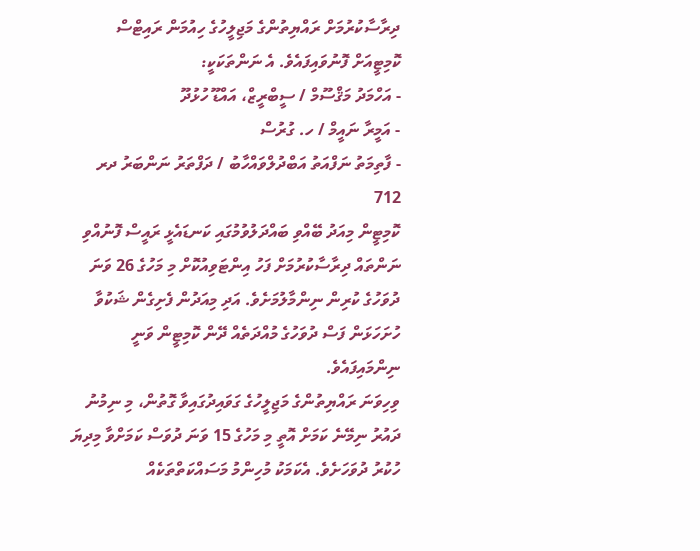ދިރާސާކުރުމަށް ރައްޔިތުންގެ މަޖިލީހުގެ ހިއުމަން ރައިޓްސް ކޮމިޓީއަށް ފޮނުވައިފައެވެ. އެ ނަންތަކަކީ:
- އަހްމަދު މަޤްސޫމް / ސީބްރީޒް، އައްޑޫ ހުޅުދޫ
- އަމީރާ ނައީމް / ހ. ގުރުސް
- ފާތިމަތު ނަފްއަތު އަބްދުލްވައްހާބު / ދަފްތަރު ނަންބަރު ދރ 712
ކޮމިޓީން މިއަދު ބޭއްވި ބައްދަލުވުމުގައި ކަނޑައެޅީ ރައީސް ފޮނުއްވި ނަންތައް ދިރާސާކުރުމަށް ފަހު އިންޓަވިއުކޮށް މި މަހުގެ 26 ވަނަ ދުވަހުގެ ކުރިން ނިންމާލުމަށެވެ. އަދި މިއަދުން ފެށިގެން ޝަކުވާ ހުށަހަޅަން ފަސް ދުވަހުގެ މުއްދަތެއް ދޭން ކޮމިޓީން ވަނީ ނިންމައިފައެވެ.
ވިހިވަނަ ރައްޔިތުންގެ މަޖިލީހުގެ ގަވައިދުގައިވާ ގޮތުން، މި ނިމުނު ދައުރު ނިމޭނެ ކަމަށް އޮތީ މި މަހުގެ 15 ވަނަ ދުވަސް ކަމަށްވާ މިދިޔަ ހުކުރު ދުވަހަށެވެ. އެކަމަކު މުހިންމު މަސައްކަތްތަކެއް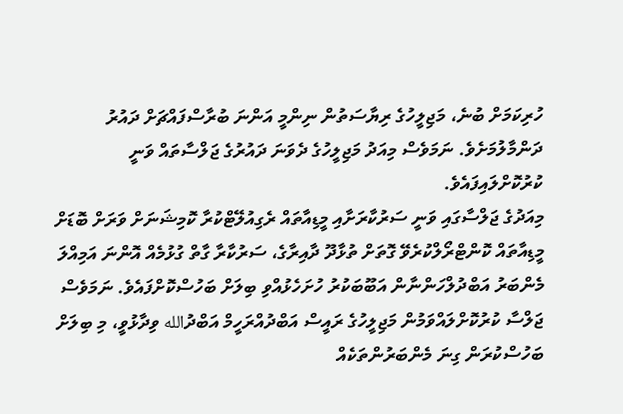ހުރިކަމަށް ބުނެ، މަޖިލީހުގެ ރިޔާސަތުން ނިންމީ އަންނަ ބުރާސްފައްޗަށް ދައުރު ދަންމާލުމަށެވެ. ނަމަވެސް މިއަދު މަޖިލީހުގެ ދެވަނަ ދައުރުގެ ޖަލްސާތައް ވަނީ ކުރުކޮށްލައިފައެވެ.
މިއަދުގެ ޖަލްސާގައި ވަނީ ސަރުކާރަށާއި މީޑިއާތައް ރެގިއުލޭޓްކުރާ ކޮމިޝަނަށް ވަރަށް ބޮޑަށް މީޑިއާތައް ކޮންޓްރޯލްކުރެވޭ ގޮތަށް ތުޅާދޫ ދާއިރާގެ، ސަރުކާރާ ގާތް ގުޅުމެއް އޮންނަ އަމިއްލަ މެންބަރު އަބްދުލްހަންނާން އަބޫބަކުރު ހުށަހެޅުއްވި ބިލަށް ބަހުސްކޮށްފައެވެ. ނަމަވެސް ޖަލްސާ ކުރުކޮށްލައްވަމުން މަޖިލީހުގެ ރައީސް އަބްދުއްރަހީމް އަބްދުالله ވިދާޅުވީ، މި ބިލަށް ބަހުސްކުރަން ގިނަ މެންބަރުންތަކެއް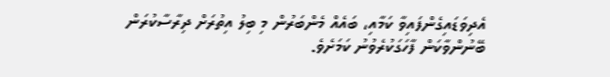އެދިވަޑައިގެންފައިވާ ކަމާއި، ބައެއް މެންބަރުން މި ބިލު އިތުރަށް ދިރާސާކުރަން ބޭނުންވާކަން ފާހަގަކުރެވުނު ކަމަށެވެ.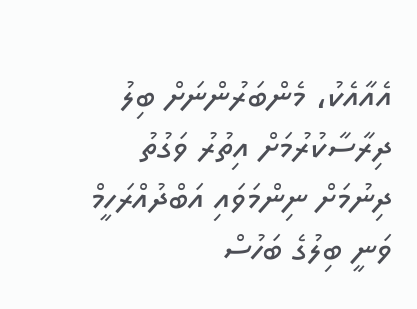އެއާއެކު، މެންބަރުންނަށް ބިލު ދިރާސާކުރުމަށް އިތުރު ވަގުތު ދިނުމަށް ނިންމަވައި އަބްދުއްރަހީމް ވަނީ ބިލުގެ ބަހުސް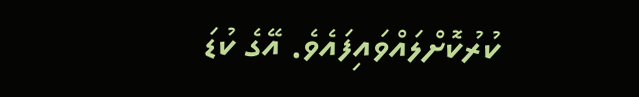ކުރުކޮށްލައްވައިފައެވެ. އޭގެ ކުޑަ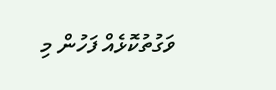ވަގުތުކޮޅެއް ފަހުން މި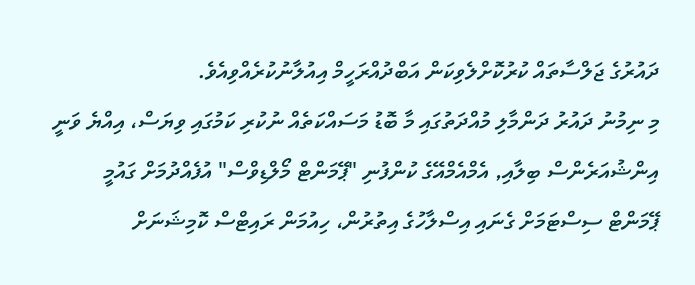ދައުރުގެ ޖަލްސާތައް ކުރުކޮށްލެވިކަން އަބްދުއްރަހީމް އިއުލާނުކުރެއްވިއެވެ.
މި ނިމުނު ދައުރު ދަންމާލި މުއްދަތުގައި މާ ބޮޑު މަސައްކަތެއް ނުކުރި ކަމުގައި ވިޔަސް، އިއްޔެ ވަނީ އިންޝުއަރެންސް ބިލާއި, އެމްއެމްއޭގެ ކުންފުނި "ޕޭމަންޓް މޯލްޑިވްސް" އުފެއްދުމަށް ގައުމީ ޕޭމަންޓް ސިސްޓަމަށް ގެނައި އިސްލާހުގެ އިތުރުން، ހިއުމަން ރައިޓްސް ކޮމިޝަނަށް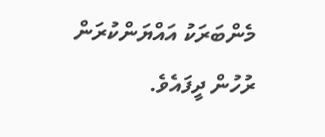މެންބަރަކު އައްޔަންކުރަން ރުހުން ދީފައެވެ.